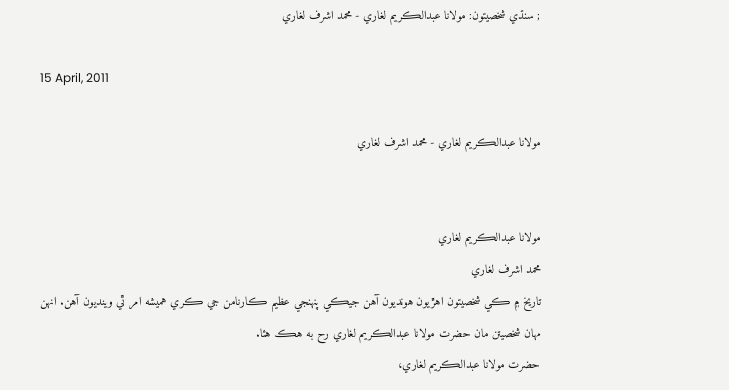; سنڌي شخصيتون: مولانا عبدالڪريم لغاري - محمد اشرف لغاري

15 April, 2011

مولانا عبدالڪريم لغاري - محمد اشرف لغاري


مولانا عبدالڪريم لغاري
محمد اشرف لغاري
تاريخ ۾ ڪي شخصيتون اهڙيون هونديون آهن جيڪي پنهنجي عظيم ڪارنامن جي ڪري هميشه امر ٿي وينديون آهن. انهن مهان شخصيتن مان حضرت مولانا عبدالڪريم لغاري رح به هڪ هئا.
حضرت مولانا عبدالڪريم لغاري،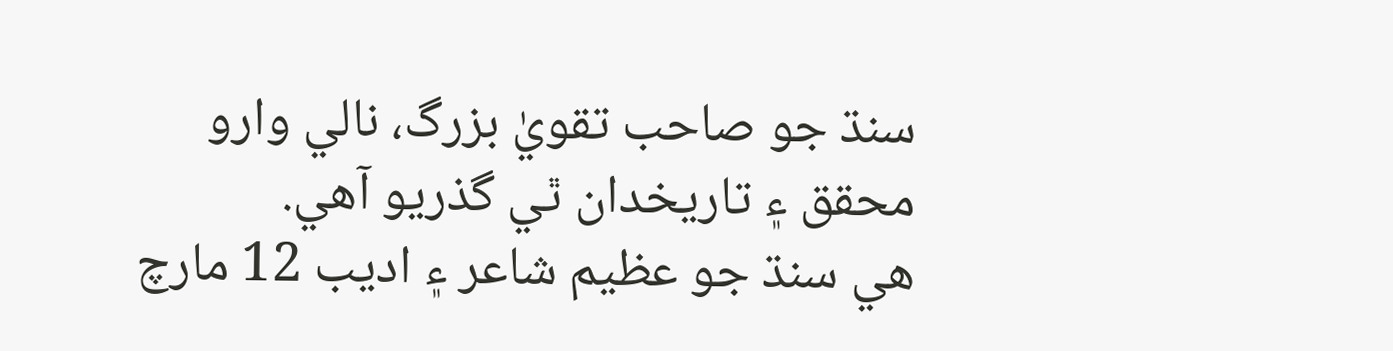سنڌ جو صاحب تقويٰ بزرگ، نالي وارو محقق ۽ تاريخدان ٿي گذريو آهي.
هي سنڌ جو عظيم شاعر ۽ اديب 12 مارچ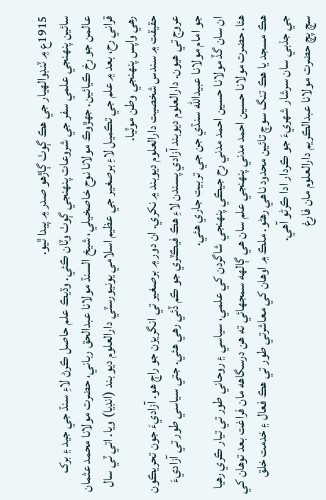1915ع ۾ ٽنڊوالهيار جي هڪ ڳوٺ ڳاڙهو صدر ۾ پيدا ٿيو.
سائين پنهنجي علمي سفر جي شروعات پنھنجي ڳوٺ وٽان ڪئي. وڌيڪ علم حاصل ڪرڻ لاءِ سنڌ جي جيد ۽ برک عالمن جو رخ ڪيائين. جهڙوڪ مولانا نوح خاصخيلي، شيخ السنڌ مولانا عبدالحق رباني، حضرت مولانا محمد عثمان قراني رح، بعد ۾ علم جي تڪميل لاءِ برصغير جي عظيم اسلامي يونيورسٽي دارالعلوم ديو بند (انڊيا) ويا. اتي ٽي سال رهي واپس پنهنجي وطن موٽيا.
حقيقت ۾ سندس شخصيت دارالعلوم ديوبند ۾ نکري. ان دور ۾ برصغير تي انگريزن جو راڄ هو. آزاديءَ جون تحريڪون عروج تي هيون. دارالعلوم ديوبند آزادي پسندن لاءِ هڪ فيڪٽري جو ڪم ڏئي رهي هئي. جتي سياسي طور تي آزاديءَ جو امام مولانا عبيدالله سنڌي جن جي تربيت جاري هئي.
ان سان گڏ مولانا حسين احمد مدني رح جيڪي پنهنجي شاگردن کي علمي، سياسي ۽ روحاني طور تي تيار ڪري رهيا هئا. حضرت مولانا حسين احمد مدني پنهنجي علم سان هي ڳالهه سمجهائي ته هن درسگاهه مان فراغت بعد توهان کي هڪ مسجد يا هڪ تنگ سوچ تائين محدود ناهي رهڻو. ملڪ ۾ اوهان کي معاشرتي طور تي هڪ فعال ۽ خدمت خلق جي جذبي سان سرشار شهريءَ جو ڪردار ادا ڪرڻو آهي.
سچ پچ حضرت مولانا عبدالڪريم دارالعلوم مان فارغ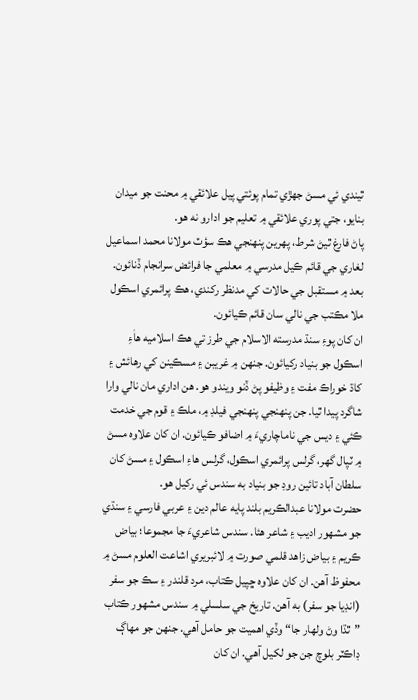ٿيندي ئي مسڻ جهڙي تمام پوئتي پيل علائقي ۾ محنت جو ميدان بنايو، جتي پوري علائقي ۾ تعليم جو ادارو نه هو.
پاڻ فارغ ٿيڻ شرط، پهرين پنهنجي هڪ سؤٽ مولانا محمد اسماعيل لغاري جي قائم ڪيل مدرسي ۾ معلمي جا فرائض سرانجام ڏنائون. بعد ۾ مستقبل جي حالات کي مدنظر رکندي، هڪ پرائمري اسڪول ملا مڪتب جي نالي سان قائم ڪيائون.
ان کان پوءِ سنڌ مدرسته الاسلام جي طرز تي هڪ اسلاميه هاٰءِ اسڪول جو بنياد رکيائون. جنهن ۾ غريبن ۽ مسڪينن کي رهائش ۽ کاڌ خوراڪ مفت ۽ وظيفو پڻ ڏنو ويندو هو. هن اداري مان نالي وارا شاگرد پيدا ٿيا. جن پنهنجي پنهنجي فيلڊ ۾، ملڪ ۽ قوم جي خدمت ڪئي ۽ ديس جي ناماچاريءَ ۾ اضافو ڪيائون. ان کان علاوه مسڻ ۾ ٽپال گهر، گرلس پرائمري اسڪول، گرلس هاءِ اسڪول ۽ مسڻ کان سلطان آباد تائين روڊ جو بنياد به سندس ئي رکيل هو.
حضرت مولانا عبدالڪريم بلند پايه عالم دين ۽ عربي فارسي ۽ سنڌي جو مشهور اديب ۽ شاعر هئا. سندس شاعريءَ جا مجموعا؛ بياض ڪريم ۽ بياض زاهد قلمي صورت ۾ لائبريري اشاعت العلوم مسڻ ۾ محفوظ آهن. ان کان علاوه ڇپيل ڪتاب، مرد قلندر ۽ سڪ جو سفر (انڊيا جو سفر) به آهن. تاريخ جي سلسلي ۾ سندس مشهور ڪتاب ”ٿڌا وڻ ولهار جا“ وڏي اهميت جو حامل آهي. جنهن جو مھاڳ ڊاڪٽر بلوچ جن جو لکيل آهي. ان کان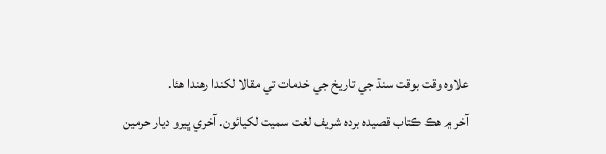علاوه وقت بوقت سنڌ جي تاريخ جي خدمات تي مقالا لکندا رهندا هئا.
آخر ۾ هڪ ڪتاب قصيده برده شريف لغت سميت لکيائون. آخري ڀيرو ديار حرمين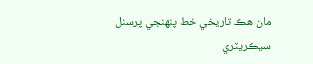مان هڪ تاريخي خط پنهنجي پرسنل سيڪريٽري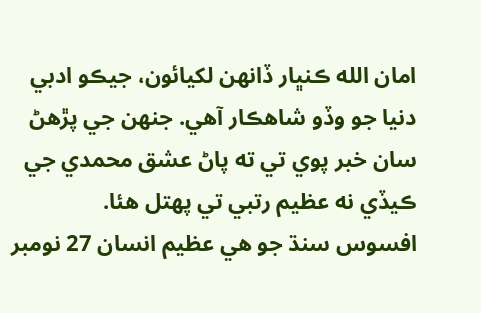امان الله ڪنڀار ڏانهن لکيائون، جيڪو ادبي دنيا جو وڏو شاهڪار آهي. جنهن جي پڙهڻ سان خبر پوي تي ته پاڻ عشق محمدي جي ڪيڏي نه عظيم رتبي تي پهتل هئا.
افسوس سنڌ جو هي عظيم انسان 27 نومبر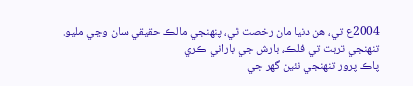2004ع تي، هن دنيا مان رخصت ٿي، پنهنجي مالڪ حقيقي سان وڃي مليو.
تنهنجي تربت تي فلڪ، بارش جي باراني ڪري
پاڪ پرور تنهنجي نئين گهر جي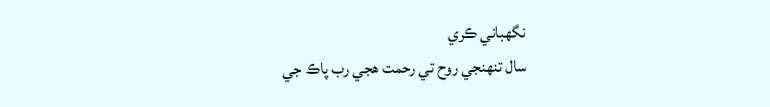نگهباني ڪري
سال تنهنجي روح تي رحمت هجي رب پاڪ جي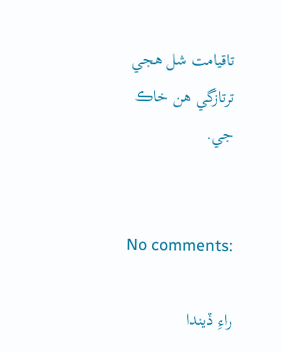تاقيامت شل هجي ترتازگي هن خاڪ جي.


No comments:

راءِ ڏيندا